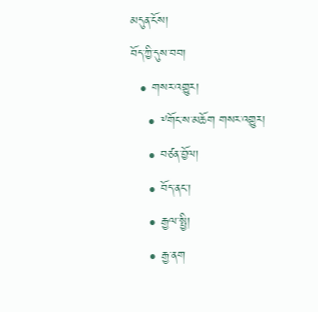མདུན་ངོས།
བོད་ཀྱི་དུས་བབ།
  • གསར་འགྱུར།
    • ༸གོང་ས་མཆོག གསར་འགྱུར།
    • བཙན་བྱོལ།
    • བོད་ནང་།
    • རྒྱལ་སྤྱི།
    • རྒྱ་ནག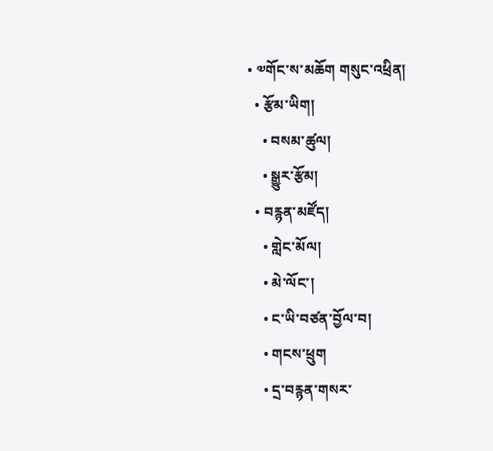• ༧གོང་ས་མཆོག གསུང་འཕྲིན།
  • རྩོམ་ཡིག།
    • བསམ་ཚུལ།
    • སྒྱུར་རྩོམ།
  • བརྙན་མཛོད།
    • གླེང་མོལ།
    • མེ་ལོང་།
    • ང་ཡི་བཙན་བྱོལ་བ།
    • གངས་ཕྲུག
    • དྲ་བརྙན་གསར་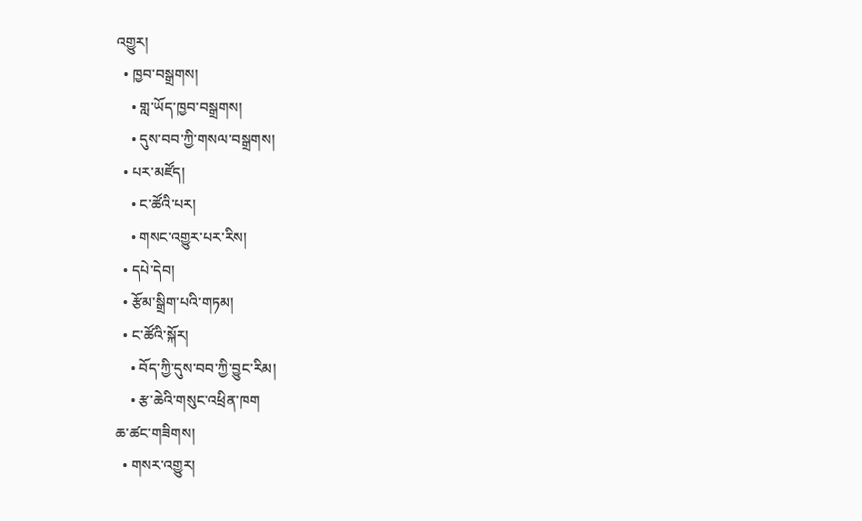འགྱུར།
  • ཁྱབ་བསྒྲགས།
    • གླ་ཡོད་ཁྱབ་བསྒྲགས།
    • དུས་བབ་ཀྱི་གསལ་བསྒྲགས།
  • པར་མཛོད།
    • ང་ཚོའི་པར།
    • གསང་འགྱུར་པར་རིས།
  • དཔེ་དེབ།
  • རྩོམ་སྒྲིག་པའི་གཏམ།
  • ང་ཚོའི་སྐོར།
    • བོད་ཀྱི་དུས་བབ་ཀྱི་བྱུང་རིམ།
    • རྩ་ཆེའི་གསུང་འཕྲིན་ཁག
ཆ་ཚང་གཟིགས།
  • གསར་འགྱུར།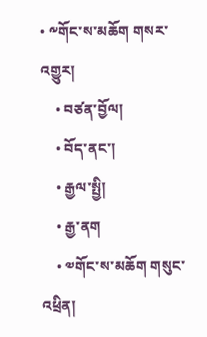• ༸གོང་ས་མཆོག གསར་འགྱུར།
    • བཙན་བྱོལ།
    • བོད་ནང་།
    • རྒྱལ་སྤྱི།
    • རྒྱ་ནག
    • ༧གོང་ས་མཆོག གསུང་འཕྲིན།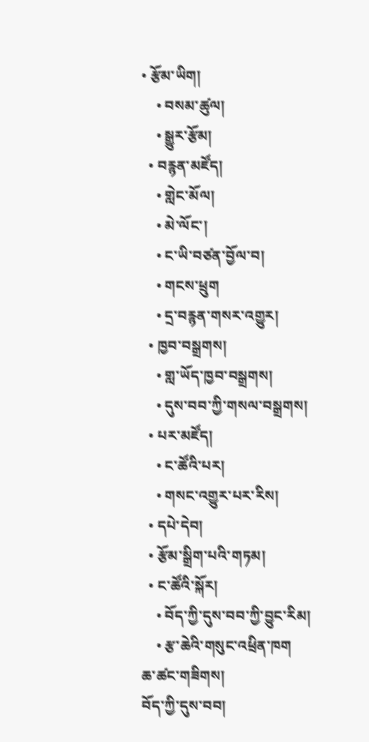• རྩོམ་ཡིག།
    • བསམ་ཚུལ།
    • སྒྱུར་རྩོམ།
  • བརྙན་མཛོད།
    • གླེང་མོལ།
    • མེ་ལོང་།
    • ང་ཡི་བཙན་བྱོལ་བ།
    • གངས་ཕྲུག
    • དྲ་བརྙན་གསར་འགྱུར།
  • ཁྱབ་བསྒྲགས།
    • གླ་ཡོད་ཁྱབ་བསྒྲགས།
    • དུས་བབ་ཀྱི་གསལ་བསྒྲགས།
  • པར་མཛོད།
    • ང་ཚོའི་པར།
    • གསང་འགྱུར་པར་རིས།
  • དཔེ་དེབ།
  • རྩོམ་སྒྲིག་པའི་གཏམ།
  • ང་ཚོའི་སྐོར།
    • བོད་ཀྱི་དུས་བབ་ཀྱི་བྱུང་རིམ།
    • རྩ་ཆེའི་གསུང་འཕྲིན་ཁག
ཆ་ཚང་གཟིགས།
བོད་ཀྱི་དུས་བབ།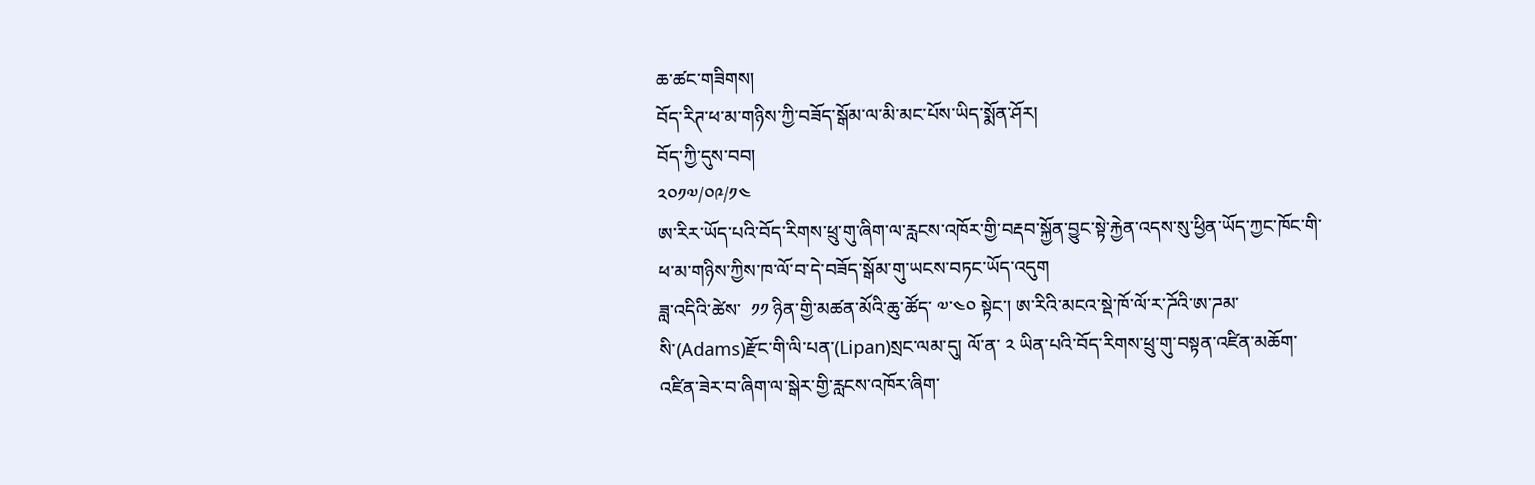ཆ་ཚང་གཟིགས།
བོད་རིཊ་ཕ་མ་གཉིས་ཀྱི་བཟོད་སྒོམ་ལ་མི་མང་པོས་ཡིད་སྨོན་ཤོར།
བོད་ཀྱི་དུས་བབ།
༢༠༡༧/༠༩/༡༤
ཨ་རིར་ཡོད་པའི་བོད་རིགས་ཕྲུ་གུ་ཞིག་ལ་རླངས་འཁོར་གྱི་བརྡབ་སྐྱོན་བྱུང་སྟེ་རྐྱེན་འདས་སུ་ཕྱིན་ཡོད་ཀྱང་ཁོང་གི་ཕ་མ་གཉིས་ཀྱིས་ཁ་ལོ་བ་དེ་བཟོད་སྒོམ་གུ་ཡངས་བཏང་ཡོད་འདུག
ཟླ་འདིའི་ཚེས་  ༡༡ ཉིན་གྱི་མཚན་མོའི་ཆུ་ཚོད་ ༧་༤༠ སྟེང་། ཨ་རིའི་མངའ་སྡེ་ཁོ་ལོ་ར་ཌོའི་ཨ་ཌམ་སི་(Adams)རྫོང་གི་ལི་པན་(Lipan)སྲང་ལམ་དུ། ལོ་ན་ ༢ ཡིན་པའི་བོད་རིགས་ཕྲུ་གུ་བསྟན་འཛིན་མཆོག་འཛིན་ཟེར་བ་ཞིག་ལ་སྒེར་གྱི་རླངས་འཁོར་ཞིག་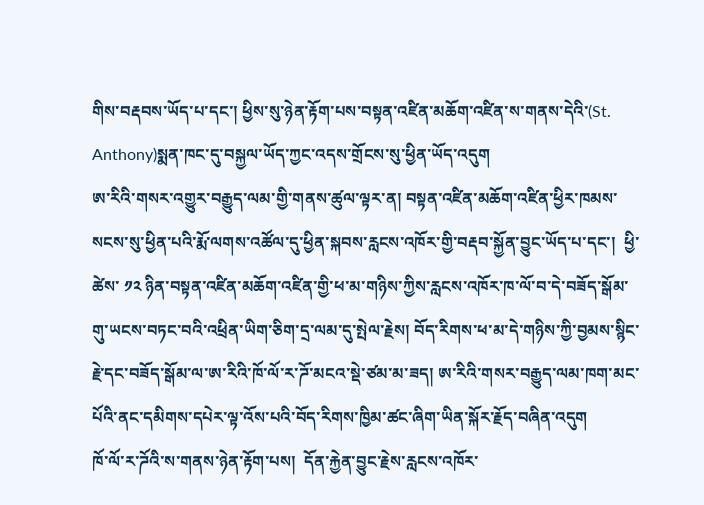གིས་བརྡབས་ཡོད་པ་དང་། ཕྱིས་སུ་ཉེན་རྟོག་པས་བསྟན་འཛིན་མཆོག་འཛིན་ས་གནས་དེའི་(St. Anthony)སྨན་ཁང་དུ་བསྐྱལ་ཡོད་ཀྱང་འདས་གྲོངས་སུ་ཕྱིན་ཡོད་འདུག
ཨ་རིའི་གསར་འགྱུར་བརྒྱུད་ལམ་གྱི་གནས་ཚུལ་ལྟར་ན། བསྟན་འཛིན་མཆོག་འཛིན་ཕྱིར་ཁམས་སངས་སུ་ཕྱིན་པའི་རྨོ་ལགས་འཚོལ་དུ་ཕྱིན་སྐབས་རླངས་འཁོར་གྱི་བརྡབ་སྐྱོན་བྱུང་ཡོད་པ་དང་།  ཕྱི་ཚེས་ ༡༢ ཉིན་བསྟན་འཛིན་མཆོག་འཛིན་གྱི་ཕ་མ་གཉིས་ཀྱིས་རླངས་འཁོར་ཁ་ལོ་བ་དེ་བཟོད་སྒོམ་གུ་ཡངས་བཏང་བའི་འཕྲིན་ཡིག་ཅིག་དྲ་ལམ་དུ་སྤེལ་རྗེས། བོད་རིགས་ཕ་མ་དེ་གཉིས་ཀྱི་བྱམས་སྙིང་རྗེ་དང་བཟོད་སྒོམ་ལ་ཨ་རིའི་ཁོ་ལོ་ར་ཌོ་མངའ་སྡེ་ཙམ་མ་ཟད། ཨ་རིའི་གསར་བརྒྱུད་ལམ་ཁག་མང་པོའི་ནང་དམིགས་དཔེར་ལྟ་འོས་པའི་བོད་རིགས་ཁྱིམ་ཚང་ཞིག་ཡིན་སྐོར་རྗོད་བཞིན་འདུག
ཁོ་ལོ་ར་ཌོའི་ས་གནས་ཉེན་རྟོག་པས།  དོན་རྐྱེན་བྱུང་རྗེས་རླངས་འཁོར་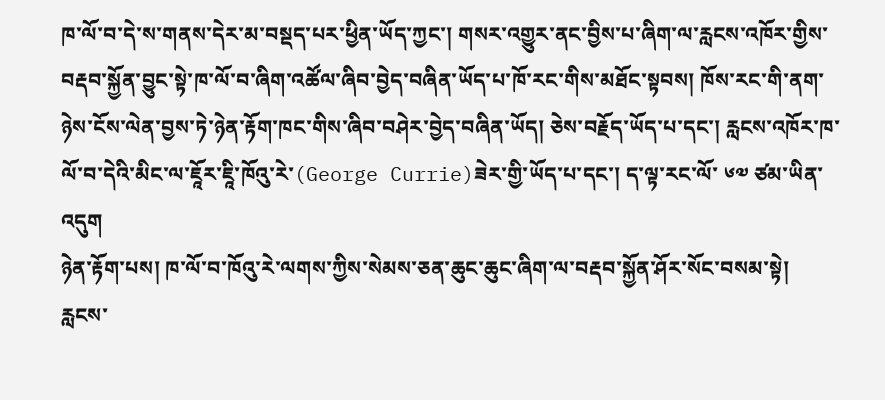ཁ་ལོ་བ་དེ་ས་གནས་དེར་མ་བསྡད་པར་ཕྱིན་ཡོད་ཀྱང་། གསར་འགྱུར་ནང་བྱིས་པ་ཞིག་ལ་རླངས་འཁོར་གྱིས་བརྡབ་སྐྱོན་བྱུང་སྟེ་ཁ་ལོ་བ་ཞིག་འཚོལ་ཞིབ་བྱེད་བཞིན་ཡོད་པ་ཁོ་རང་གིས་མཐོང་སྟབས། ཁོས་རང་གི་ནག་ཉེས་ངོས་ལེན་བྱས་ཏེ་ཉེན་རྟོག་ཁང་གིས་ཞིབ་བཤེར་བྱེད་བཞིན་ཡོད། ཅེས་བརྗོད་ཡོད་པ་དང་། རླངས་འཁོར་ཁ་ལོ་བ་དེའི་མིང་ལ་ཇཱོར་ཇཱི་ཁོའུ་རེ་(George Currie)ཟེར་གྱི་ཡོད་པ་དང་། ད་ལྟ་རང་ལོ་ ༦༧ ཙམ་ཡིན་འདུག
ཉེན་རྟོག་པས། ཁ་ལོ་བ་ཁོའུ་རེ་ལགས་ཀྱིས་སེམས་ཅན་ཆུང་ཆུང་ཞིག་ལ་བརྡབ་སྐྱོན་ཤོར་སོང་བསམ་སྟེ། རླངས་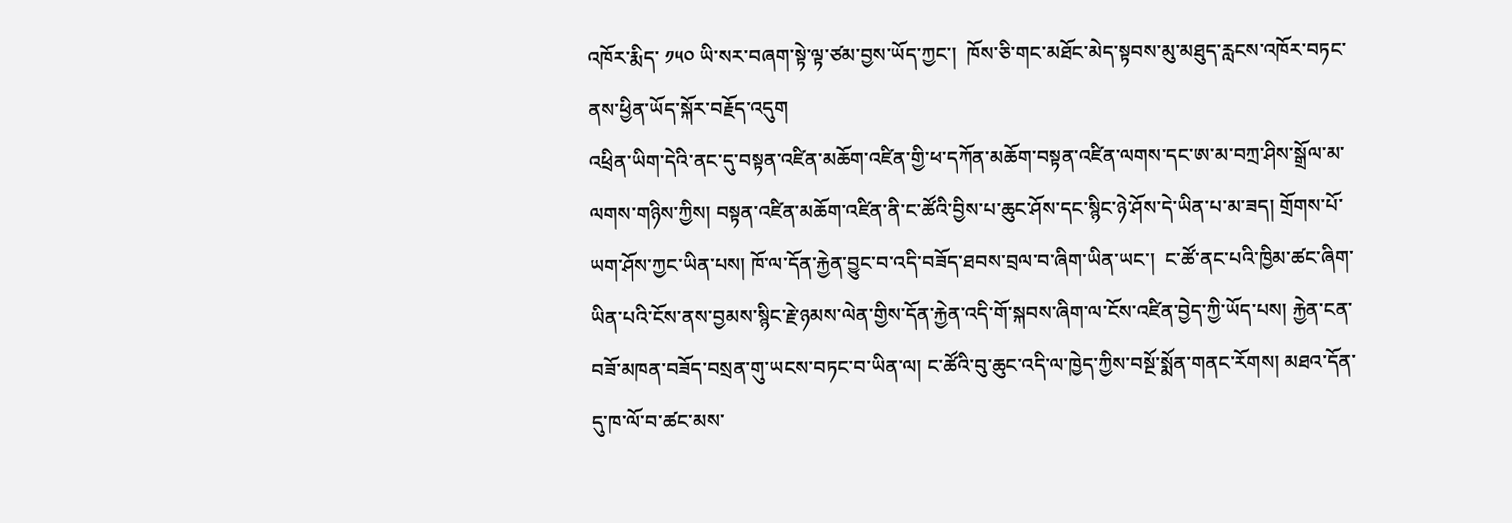འཁོར་རྨིད་ ༡༥༠ ཡི་སར་བཞག་སྟེ་ལྟ་ཙམ་བྱས་ཡོད་ཀྱང་།  ཁོས་ཅི་གང་མཐོང་མེད་སྟབས་མུ་མཐུད་རླངས་འཁོར་བཏང་ནས་ཕྱིན་ཡོད་སྐོར་བརྗོད་འདུག
འཕྲིན་ཡིག་དེའི་ནང་དུ་བསྟན་འཛིན་མཆོག་འཛིན་གྱི་ཕ་དཀོན་མཆོག་བསྟན་འཛིན་ལགས་དང་ཨ་མ་བཀྲ་ཤིས་སྒྲོལ་མ་ལགས་གཉིས་ཀྱིས། བསྟན་འཛིན་མཆོག་འཛིན་ནི་ང་ཚོའི་བྱིས་པ་ཆུང་ཤོས་དང་སྙིང་ཉེ་ཤོས་དེ་ཡིན་པ་མ་ཟད། གྲོགས་པོ་ཡག་ཤོས་ཀྱང་ཡིན་པས། ཁོ་ལ་དོན་རྐྱེན་བྱུང་བ་འདི་བཟོད་ཐབས་བྲལ་བ་ཞིག་ཡིན་ཡང་།  ང་ཚོ་ནང་པའི་ཁྱིམ་ཚང་ཞིག་ཡིན་པའི་ངོས་ནས་བྱམས་སྙིང་རྗེ་ཉམས་ལེན་གྱིས་དོན་རྐྱེན་འདི་གོ་སྐབས་ཞིག་ལ་ངོས་འཛིན་བྱེད་ཀྱི་ཡོད་པས། རྐྱེན་ངན་བཟོ་མཁན་བཟོད་བསྲན་གུ་ཡངས་བཏང་བ་ཡིན་ལ། ང་ཚོའི་བུ་ཆུང་འདི་ལ་ཁྱེད་ཀྱིས་བསྔོ་སྨོན་གནང་རོགས། མཐའ་དོན་དུ་ཁ་ལོ་བ་ཚང་མས་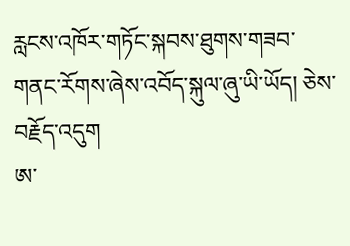རླངས་འཁོར་གཏོང་སྐབས་ཐུགས་གཟབ་གནང་རོགས་ཞེས་འབོད་སྐུལ་ཞུ་ཡི་ཡོད། ཅེས་བརྗོད་འདུག
ཨ་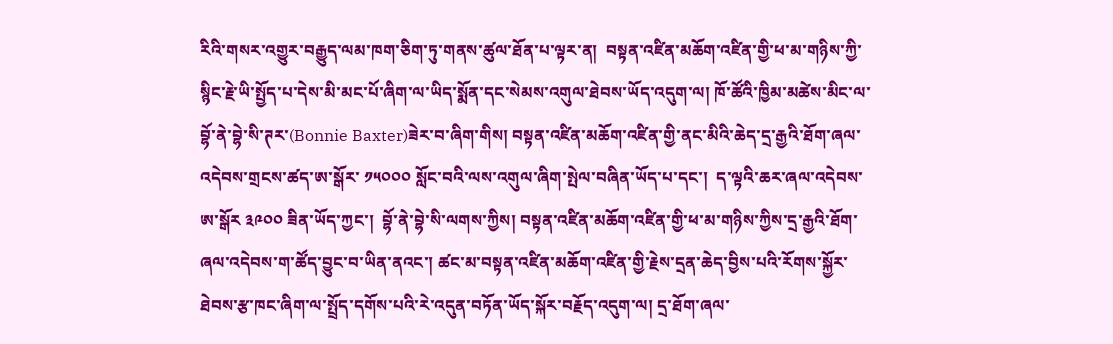རིའི་གསར་འགྱུར་བརྒྱུད་ལམ་ཁག་ཅིག་ཏུ་གནས་ཚུལ་ཐོན་པ་ལྟར་ན།  བསྟན་འཛིན་མཆོག་འཛིན་གྱི་ཕ་མ་གཉིས་ཀྱི་སྙིང་རྗེ་ཡི་སྤྱོད་པ་དེས་མི་མང་པོ་ཞིག་ལ་ཡིད་སྨོན་དང་སེམས་འགུལ་ཐེབས་ཡོད་འདུག་ལ། ཁོ་ཚོའི་ཁྱིམ་མཚེས་མིང་ལ་བྷོ་ནེ་བྷེ་སི་ཊར་(Bonnie Baxter)ཟེར་བ་ཞིག་གིས། བསྟན་འཛིན་མཆོག་འཛིན་གྱི་ནང་མིའི་ཆེད་དྲ་རྒྱའི་ཐོག་ཞལ་འདེབས་གྲངས་ཚད་ཨ་སྒོར་ ༡༥༠༠༠ སློང་བའི་ལས་འགུལ་ཞིག་སྤེལ་བཞིན་ཡོད་པ་དང་།  ད་ལྟའི་ཆར་ཞལ་འདེབས་ཨ་སྒོར ༣༩༠༠ ཟིན་ཡོད་ཀྱང་།  བྷོ་ནེ་བྷེ་སི་ལགས་ཀྱིས། བསྟན་འཛིན་མཆོག་འཛིན་གྱི་ཕ་མ་གཉིས་ཀྱིས་དྲ་རྒྱའི་ཐོག་ཞལ་འདེབས་ག་ཚོད་བྱུང་བ་ཡིན་ནའང་། ཚང་མ་བསྟན་འཛིན་མཆོག་འཛིན་གྱི་རྗེས་དྲན་ཆེད་བྱིས་པའི་རོགས་སྐྱོར་ཐེབས་རྩ་ཁང་ཞིག་ལ་སྤྲོད་དགོས་པའི་རེ་འདུན་བཏོན་ཡོད་སྐོར་བརྗོད་འདུག་ལ། དྲ་ཐོག་ཞལ་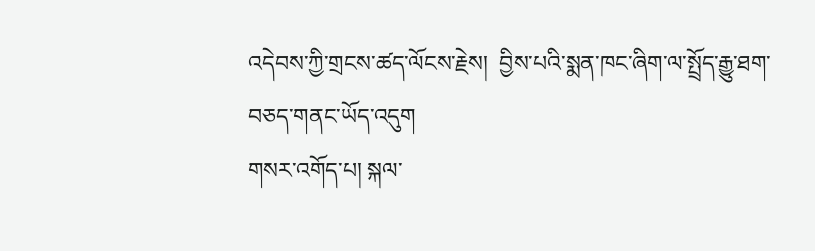འདེབས་ཀྱི་གྲངས་ཚད་ལོངས་རྗེས།  བྱིས་པའི་སྨན་ཁང་ཞིག་ལ་སྤྲོད་རྒྱུ་ཐག་བཅད་གནང་ཡོད་འདུག
གསར་འགོད་པ། སྐལ་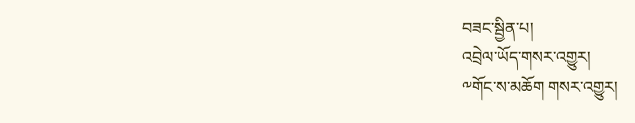བཟང་སྦྱིན་པ།
འབྲེལ་ཡོད་གསར་འགྱུར།
༸གོང་ས་མཆོག གསར་འགྱུར།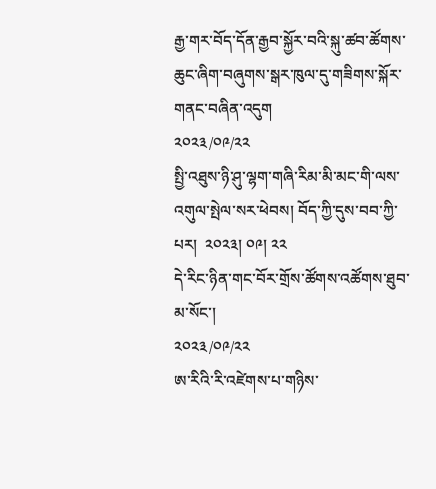རྒྱ་གར་བོད་དོན་རྒྱབ་སྐྱོར་བའི་སྐུ་ཚབ་ཚོགས་ཆུང་ཞིག་བཞུགས་སྒར་ཁུལ་དུ་གཟིགས་སྐོར་གནང་བཞིན་འདུག
༢༠༢༣/༠༩/༢༢
སྤྱི་འཐུས་ཉི་ཤུ་ལྷག་གཞི་རིམ་མི་མང་གི་ལས་འགུལ་སྤེལ་སར་ཕེབས། བོད་ཀྱི་དུས་བབ་ཀྱི་པར།  ༢༠༢༣། ༠༩། ༢༢
དེ་རིང་ཉིན་གང་བོར་གྲོས་ཚོགས་འཚོགས་ཐུབ་མ་སོང་།
༢༠༢༣/༠༩/༢༢
ཨ་རིའི་རི་འཛེགས་པ་གཉིས་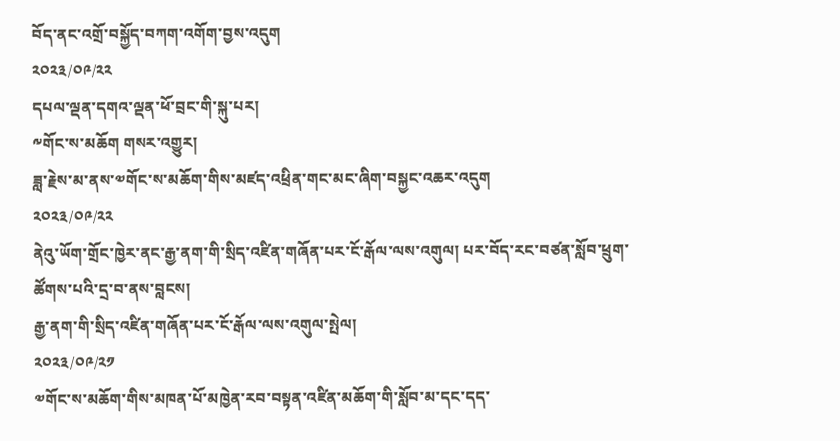བོད་ནང་འགྲོ་བསྐྱོད་བཀག་འགོག་བྱས་འདུག
༢༠༢༣/༠༩/༢༢
དཔལ་ལྡན་དགའ་ལྡན་ཕོ་བྲང་གི་སྐུ་པར།
༸གོང་ས་མཆོག གསར་འགྱུར།
ཟླ་རྗེས་མ་ནས་༧གོང་ས་མཆོག་གིས་མཛད་འཕྲིན་གང་མང་ཞིག་བསྐྱང་འཆར་འདུག
༢༠༢༣/༠༩/༢༢
ནེའུ་ཡོག་གྲོང་ཁྱེར་ནང་རྒྱ་ནག་གི་སྲིད་འཛིན་གཞོན་པར་ངོ་རྒོལ་ལས་འགུལ། པར་བོད་རང་བཙན་སློབ་ཕྲུག་ཚོགས་པའི་དྲ་བ་ནས་བླངས།
རྒྱ་ནག་གི་སྲིད་འཛིན་གཞོན་པར་ངོ་རྒོལ་ལས་འགུལ་སྤེལ།
༢༠༢༣/༠༩/༢༡
༧གོང་ས་མཆོག་གིས་མཁན་པོ་མཁྱེན་རབ་བསྟན་འཛིན་མཆོག་གི་སློབ་མ་དང་དད་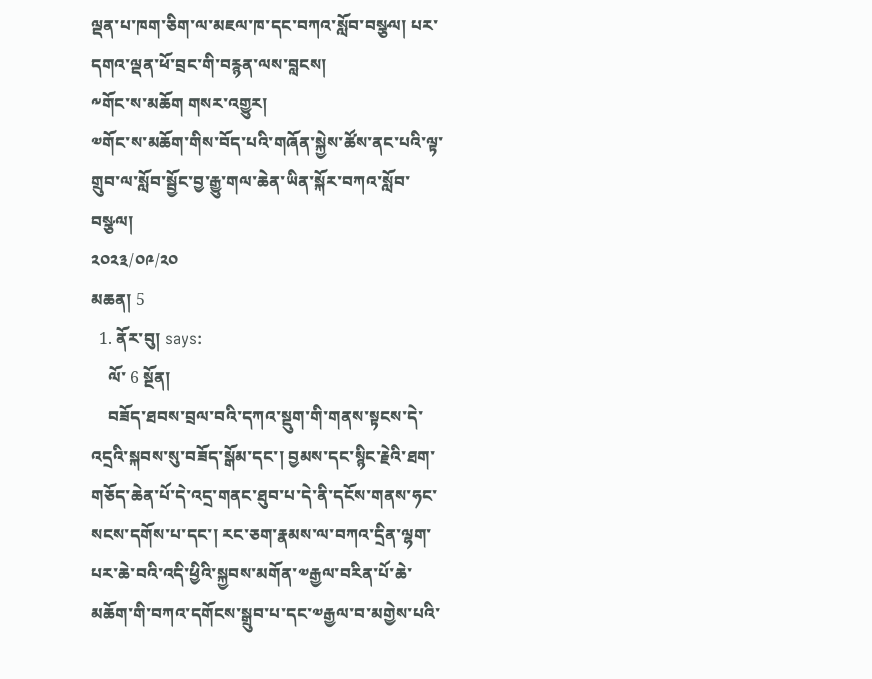ལྡན་པ་ཁག་ཅིག་ལ་མཇལ་ཁ་དང་བཀའ་སློབ་བསྩལ། པར་དགའ་ལྡན་ཕོ་བྲང་གི་བརྙན་ལས་བླངས།
༸གོང་ས་མཆོག གསར་འགྱུར།
༧གོང་ས་མཆོག་གིས་བོད་པའི་གཞོན་སྐྱེས་ཚོས་ནང་པའི་ལྟ་གྲུབ་ལ་སློབ་སྦྱོང་བྱ་རྒྱུ་གལ་ཆེན་ཡིན་སྐོར་བཀའ་སློབ་བསྩལ།
༢༠༢༣/༠༩/༢༠
མཆན། 5
  1. ནོར་བུ། says:
    ལོ་ 6 སྔོན།
    བཟོད་ཐབས་བྲལ་བའི་དཀའ་སྡུག་གི་གནས་སྟངས་དེ་འདྲའི་སྐབས་སུ་བཟོད་སྒོམ་དང་། བྱམས་དང་སྙིང་རྗེའི་ཐག་གཅོད་ཆེན་པོ་དེ་འདྲ་གནང་ཐུབ་པ་དེ་ནི་དངོས་གནས་ཧང་སངས་དགོས་པ་དང་། རང་ཅག་རྣམས་ལ་བཀའ་དྲིན་ལྷག་པར་ཆེ་བའི་འདི་ཕྱིའི་སྐྱབས་མགོན་༧རྒྱལ་བརིན་པོ་ཆེ་མཆོག་གི་བཀའ་དགོངས་སྒྲུབ་པ་དང་༧རྒྱལ་བ་མགྱེས་པའི་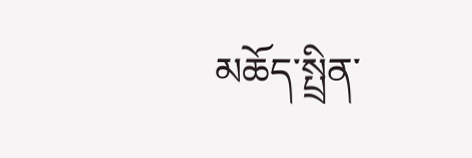མཆོད་སྤྲིན་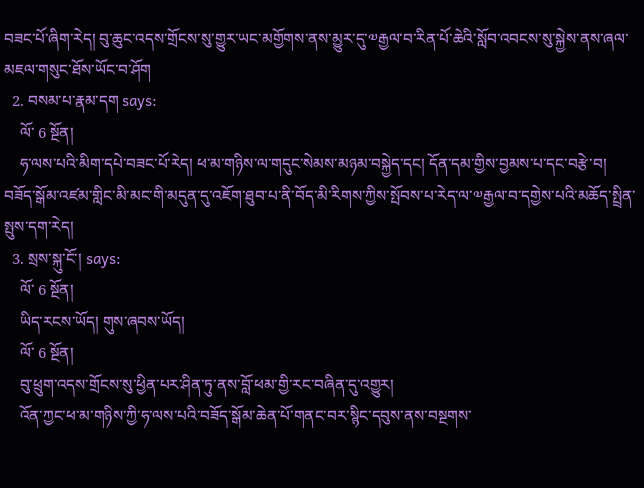བཟང་པོ་ཞིག་རེད། བུ་ཆུང་འདས་གྲོངས་སུ་གྱུར་ཡང་མགྱོགས་ནས་མྱུར་དུ་༧རྒྱལ་བ་རིན་པོ་ཆེའི་སློབ་འབངས་སུ་སྐྱེས་ནས་ཞལ་མཇལ་གསུང་ཐོས་ཡོང་བ་ཤོག
  2. བསམ་པ་རྣམ་དག says:
    ལོ་ 6 སྔོན།
    ཧ་ལས་པའི་མིག་དཔེ་བཟང་པོ་རེད། ཕ་མ་གཉིས་ལ་གདུང་སེམས་མཉམ་བསྐྱེད་དང། དོན་དམ་གྱིས་བྱམས་པ་དང་བརྩེ་བ། བཟོད་སྒོམ་འཛམ་གླིང་མི་མང་གི་མདུན་དུ་འཇོག་ཐུབ་པ་ནི་བོད་མི་རིགས་ཀྱིས་སྤོབས་པ་རེད་ལ་༧རྒྱལ་བ་དགྱེས་པའི་མཆོད་སྤྲིན་སྤུས་དག་རེད།
  3. སྲས་སྐུ་ངོ་། says:
    ལོ་ 6 སྔོན།
    ཡིད་རངས་ཡོད། གུས་ཞབས་ཡོད།
    ལོ་ 6 སྔོན།
    བུ་ཕྲུག་འདས་གྲོངས་སུ་ཕྱིན་པར་ཤིན་ཏུ་ནས་བློ་ཕམ་གྱི་རང་བཞིན་དུ་འགྱུར།
    འོན་ཀྱང་ཕ་མ་གཉིས་ཀྱི་ཧ་ལས་པའི་བཟོད་སྒོམ་ཆེན་པོ་གནང་བར་སྙིང་དབུས་ནས་བསྔགས་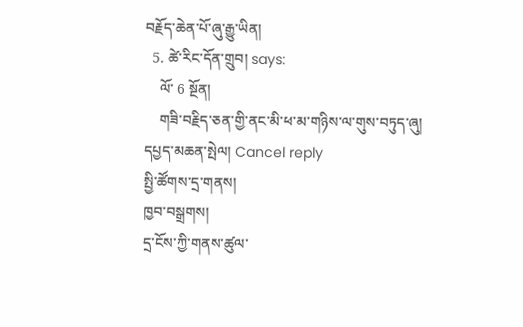བརྗོད་ཆེན་པོ་ཞུ་རྒྱུ་ཡིན།
  5. ཚེ་རིང་དོན་གྲུབ། says:
    ལོ་ 6 སྔོན།
    གཟི་བརྗིད་ཅན་གྱི་ནང་མི་ཕ་མ་གཉིས་ལ་གུས་བཏུད་ཞུ།
དཔྱད་མཆན་སྤེལ། Cancel reply
སྤྱི་ཚོགས་དྲ་གནས།
ཁྱབ་བསྒྲགས།
དྲ་ངོས་ཀྱི་གནས་ཚུལ་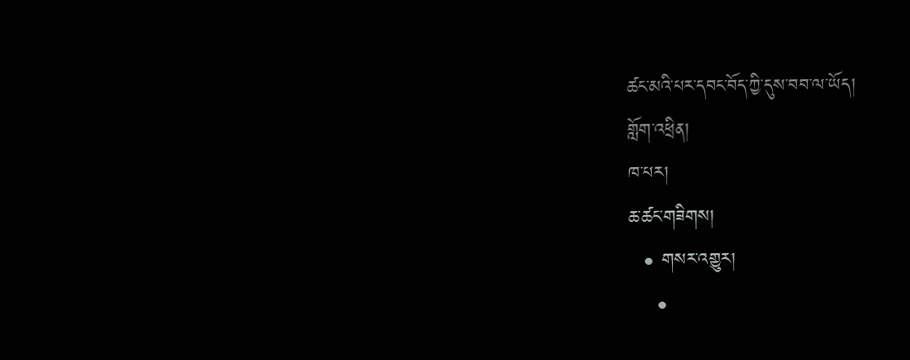ཚང་མའི་པར་དབང་བོད་ཀྱི་དུས་བབ་ལ་ཡོད།
གློག་འཕྲིན།
ཁ་པར།
ཆ་ཚང་གཟིགས།
  • གསར་འགྱུར།
    •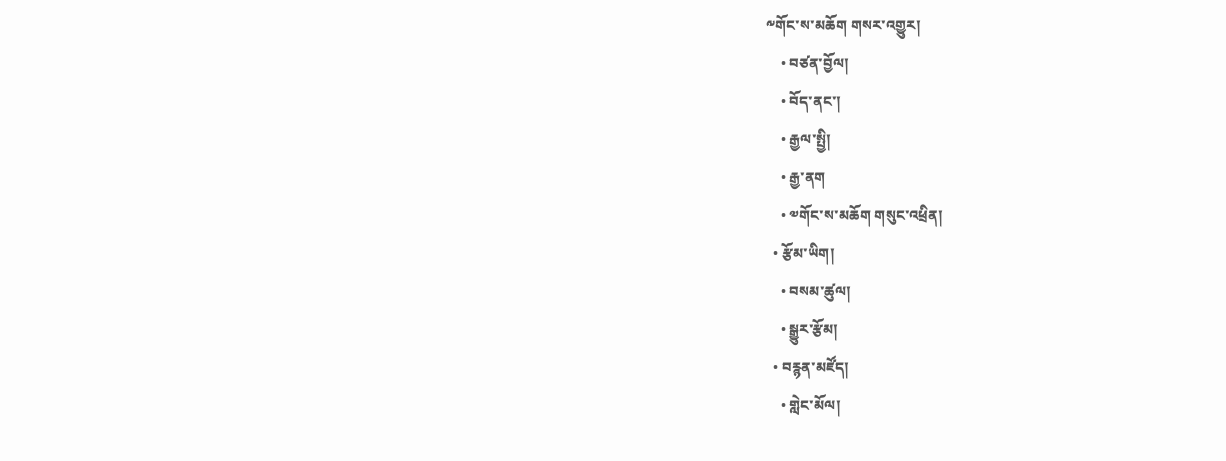༸གོང་ས་མཆོག གསར་འགྱུར།
    • བཙན་བྱོལ།
    • བོད་ནང་།
    • རྒྱལ་སྤྱི།
    • རྒྱ་ནག
    • ༧གོང་ས་མཆོག གསུང་འཕྲིན།
  • རྩོམ་ཡིག།
    • བསམ་ཚུལ།
    • སྒྱུར་རྩོམ།
  • བརྙན་མཛོད།
    • གླེང་མོལ།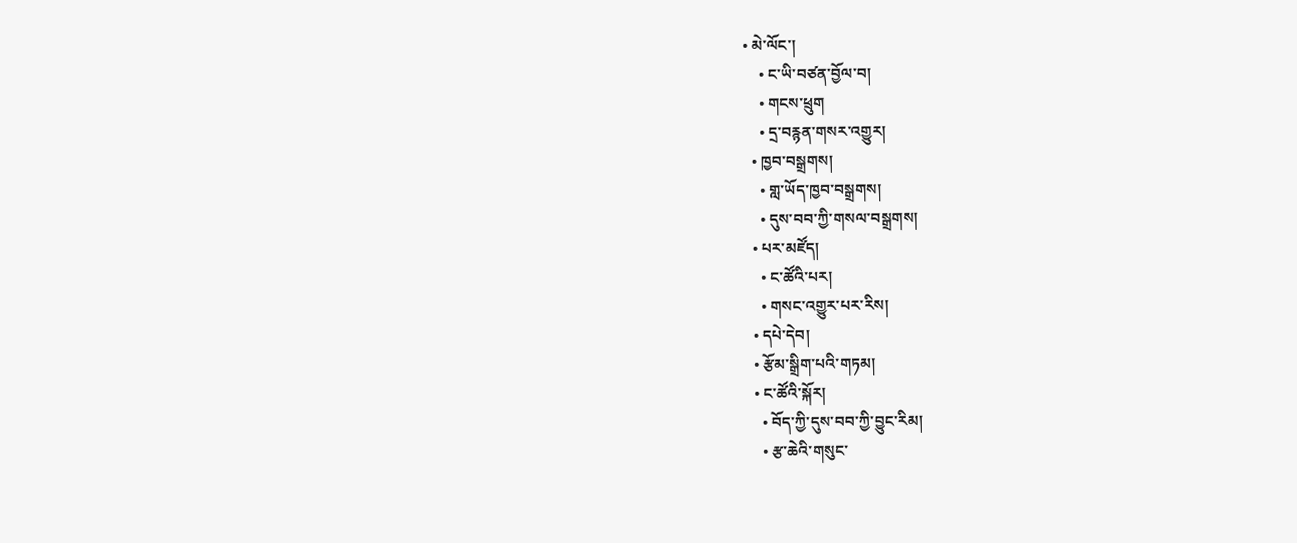• མེ་ལོང་།
    • ང་ཡི་བཙན་བྱོལ་བ།
    • གངས་ཕྲུག
    • དྲ་བརྙན་གསར་འགྱུར།
  • ཁྱབ་བསྒྲགས།
    • གླ་ཡོད་ཁྱབ་བསྒྲགས།
    • དུས་བབ་ཀྱི་གསལ་བསྒྲགས།
  • པར་མཛོད།
    • ང་ཚོའི་པར།
    • གསང་འགྱུར་པར་རིས།
  • དཔེ་དེབ།
  • རྩོམ་སྒྲིག་པའི་གཏམ།
  • ང་ཚོའི་སྐོར།
    • བོད་ཀྱི་དུས་བབ་ཀྱི་བྱུང་རིམ།
    • རྩ་ཆེའི་གསུང་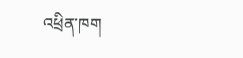འཕྲིན་ཁག